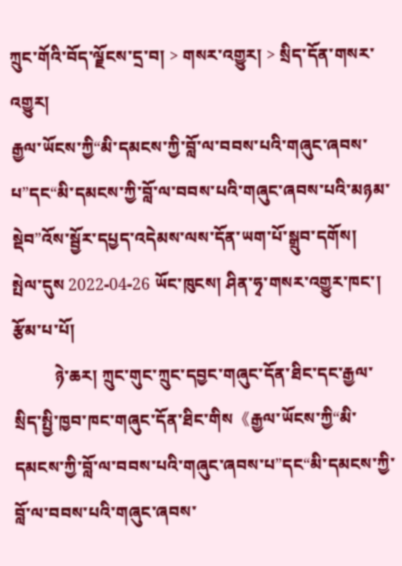ཀྲུང་གོའི་བོད་ལྗོངས་དྲ་བ། > གསར་འགྱུར། > སྲིད་དོན་གསར་འགྱུར།
རྒྱལ་ཡོངས་ཀྱི“མི་དམངས་ཀྱི་བློ་ལ་བབས་པའི་གཞུང་ཞབས་པ”དང“མི་དམངས་ཀྱི་བློ་ལ་བབས་པའི་གཞུང་ཞབས་པའི་མཉམ་སྡེབ”འོས་སྦྱོར་དཔྱད་འདེམས་ལས་དོན་ཡག་པོ་སྒྲུབ་དགོས།
སྤེལ་དུས 2022-04-26 ཡོང་ཁུངས། ཤིན་ཧྭ་གསར་འགྱུར་ཁང་། རྩོམ་པ་པོ།
          ཉེ་ཆར། ཀྲུང་གུང་ཀྲུང་དབྱང་གཞུང་དོན་ཐིང་དང་རྒྱལ་སྲིད་སྤྱི་ཁྱབ་ཁང་གཞུང་དོན་ཐིང་གིས《རྒྱལ་ཡོངས་ཀྱི“མི་དམངས་ཀྱི་བློ་ལ་བབས་པའི་གཞུང་ཞབས་པ”དང“མི་དམངས་ཀྱི་བློ་ལ་བབས་པའི་གཞུང་ཞབས་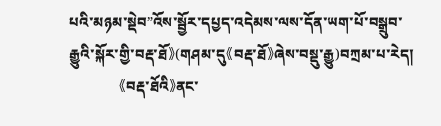པའི་མཉམ་སྡེབ”འོས་སྦྱོར་དཔྱད་འདེམས་ལས་དོན་ཡག་པོ་བསྒྲུབ་རྒྱུའི་སྐོར་གྱི་བརྡ་ཐོ》(གཤམ་དུ《བརྡ་ཐོ》ཞེས་བསྡུ་རྒྱུ)བཀྲམ་པ་རེད།
          《བརྡ་ཐོའི》ནང་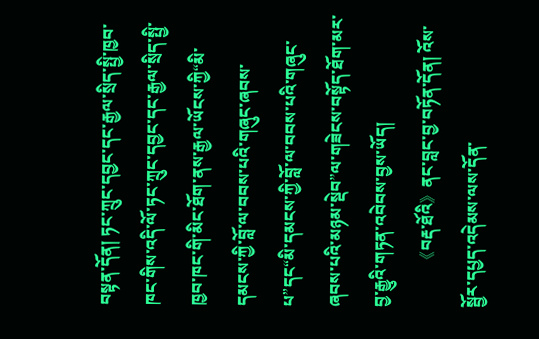བསྟན་དོན། ཏང་ཀྲུང་དབྱང་དང་རྒྱལ་སྲིད་སྤྱི་ཁྱབ་ཁང་གིས་འདི་ལོ་ཏང་ཀྲུང་དབྱང་དང་རྒྱལ་སྲིད་སྤྱི་ཁྱབ་ཁང་གི་མིང་ཐོག་ནས་རྒྱལ་ཡོངས་ཀྱི“མི་དམངས་ཀྱི་བློ་ལ་བབས་པའི་གཞུང་ཞབས་པ”དང“མི་དམངས་ཀྱི་བློ་ལ་བབས་པའི་གཞུང་ཞབས་པའི་མཉམ་སྡེབ”ལ་གཟེངས་བསྟོད་ཐོག་མར་བྱ་རྒྱུའི་གཏན་འབེབས་བྱས་ཡོད།
          《བརྡ་ཐོའི》ནང་བླང་བྱ་བཏོན་དོན། འོས་སྦྱོར་དཔྱད་འདེམས་ལས་དོན་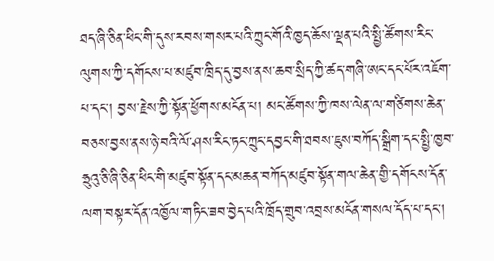ཐད་ཞི་ཅིན་ཕིང་གི་དུས་རབས་གསར་པའི་ཀྲུང་གོའི་ཁྱད་ཆོས་ལྡན་པའི་སྤྱི་ཚོགས་རིང་ལུགས་ཀྱི་དགོངས་པ་མཛུབ་ཁྲིད་དུ་བྱས་ནས་ཆབ་སྲིད་ཀྱི་ཚད་གཞི་ཨང་དང་པོར་འཇོག་པ་དང་། བྱས་རྗེས་ཀྱི་སྟོན་ཕྱོགས་མངོན་པ། མང་ཚོགས་ཀྱི་ཁས་ལེན་ལ་གཙིགས་ཆེན་བཅས་བྱས་ནས་ཉེ་བའི་ལོ་ཤས་རིང་ཏང་ཀྲུང་དབྱང་གི་ཐབས་ཇུས་བཀོད་སྒྲིག་དང་སྤྱི་ཁྱབ་ཧྲུའུ་ཅི་ཞི་ཅིན་ཕིང་གི་མཛུབ་སྟོན་དང་མཆན་བཀོད་མཛུབ་སྟོན་གལ་ཆེན་གྱི་དགོངས་དོན་ལག་བསྟར་དོན་འཁྱོལ་གཏིང་ཟབ་བྱེད་པའི་ཁྲོད་གྲུབ་འབྲས་མངོན་གསལ་དོད་པ་དང་།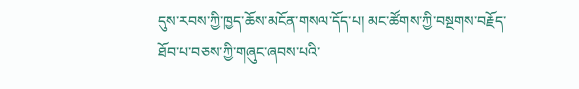དུས་རབས་ཀྱི་ཁྱད་ཆོས་མངོན་གསལ་དོད་པ། མང་ཚོགས་ཀྱི་བསྔགས་བརྗོད་ཐོབ་པ་བཅས་ཀྱི་གཞུང་ཞབས་པའི་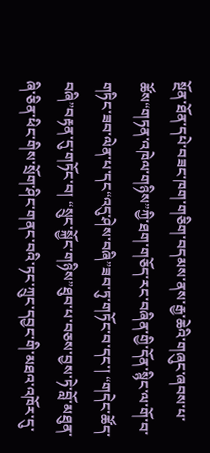སྔོན་ཐོན་དཔེ་བཟང་ཁག་གཅིག་བདམས་ནས་རྒྱ་ཆེའི་གཞུང་ཞབས་པ་ཚོས“གཏན་འཁེལ་གཉིས”ཀྱི་ཐག་གཅོད་རང་བཞིན་གྱི་དོན་སྙིང་ལ་གོ་བ་གཏིང་ཟབ་ལེན་པ་དང“འདུ་ཤེས་བཞི”ཟབ་ཏུ་གཏོང་བ་དང་། “གདེང་ཚོད་བཞི”བརྟན་དུ་གཏོང་བ། “སྲུང་སྐྱོང་གཉིས”ཐུབ་པ་བཅས་བྱས་ཏེ་བློ་མཐུན་ཞི་ཅིན་ཕིང་གིས་སྲོག་ཤིང་གནང་བའི་ཏང་ཀྲུང་དབྱང་གི་མཐའ་འཁོར་དུ་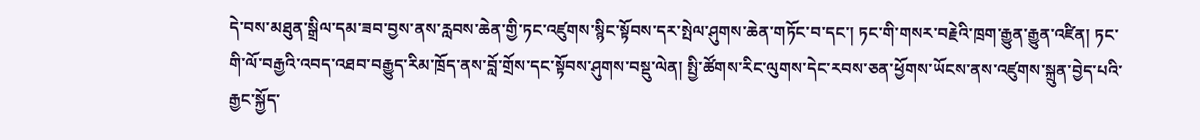དེ་བས་མཐུན་སྒྲིལ་དམ་ཟབ་བྱས་ནས་རླབས་ཆེན་གྱི་ཏང་འཛུགས་སྙིང་སྟོབས་དར་སྤེལ་ཤུགས་ཆེན་གཏོང་བ་དང་། ཏང་གི་གསར་བརྗེའི་ཁྲག་རྒྱུན་རྒྱུན་འཛིན། ཏང་གི་ལོ་བརྒྱའི་འབད་འཐབ་བརྒྱུད་རིམ་ཁྲོད་ནས་བློ་གྲོས་དང་སྟོབས་ཤུགས་བསྡུ་ལེན། སྤྱི་ཚོགས་རིང་ལུགས་དེང་རབས་ཅན་ཕྱོགས་ཡོངས་ནས་འཛུགས་སྐྲུན་བྱེད་པའི་རྒྱང་སྐྱོད་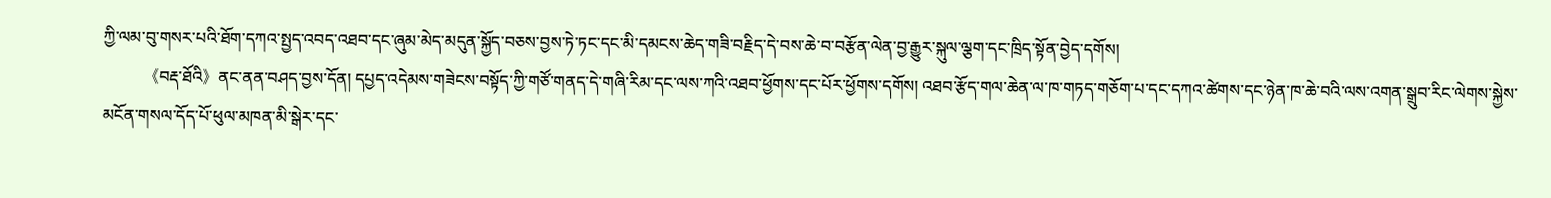ཀྱི་ལམ་བུ་གསར་པའི་ཐོག་དཀའ་སྤྱད་འབད་འཐབ་དང་ཞུམ་མེད་མདུན་སྐྱོད་བཅས་བྱས་ཏེ་ཏང་དང་མི་དམངས་ཆེད་གཟི་བརྗིད་དེ་བས་ཆེ་བ་བརྩོན་ལེན་བྱ་རྒྱུར་སྐུལ་ལྕག་དང་ཁྲིད་སྟོན་བྱེད་དགོས།
          《བརྡ་ཐོའི》ནང་ནན་བཤད་བྱས་དོན། དཔྱད་འདེམས་གཟེངས་བསྟོད་ཀྱི་གཙོ་གནད་དེ་གཞི་རིམ་དང་ལས་ཀའི་འཐབ་ཕྱོགས་དང་པོར་ཕྱོགས་དགོས། འཐབ་རྩོད་གལ་ཆེན་ལ་ཁ་གཏད་གཅོག་པ་དང་དཀའ་ཚེགས་དང་ཉེན་ཁ་ཆེ་བའི་ལས་འགན་སྒྲུབ་རིང་ལེགས་སྐྱེས་མངོན་གསལ་དོད་པོ་ཕུལ་མཁན་མི་སྒེར་དང་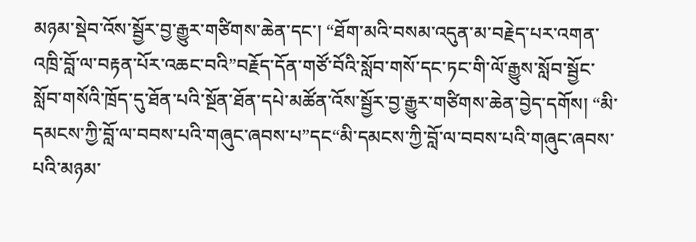མཉམ་སྡེབ་འོས་སྦྱོར་བྱ་རྒྱུར་གཙིགས་ཆེན་དང་། “ཐོག་མའི་བསམ་འདུན་མ་བརྗེད་པར་འགན་འཁྲི་བློ་ལ་བརྟན་པོར་འཆང་བའི”བརྗོད་དོན་གཙོ་བོའི་སློབ་གསོ་དང་ཏང་གི་ལོ་རྒྱུས་སློབ་སྦྱོང་སློབ་གསོའི་ཁྲོད་དུ་ཐོན་པའི་སྔོན་ཐོན་དཔེ་མཚོན་འོས་སྦྱོར་བྱ་རྒྱུར་གཙིགས་ཆེན་བྱེད་དགོས། “མི་དམངས་ཀྱི་བློ་ལ་བབས་པའི་གཞུང་ཞབས་པ”དང“མི་དམངས་ཀྱི་བློ་ལ་བབས་པའི་གཞུང་ཞབས་པའི་མཉམ་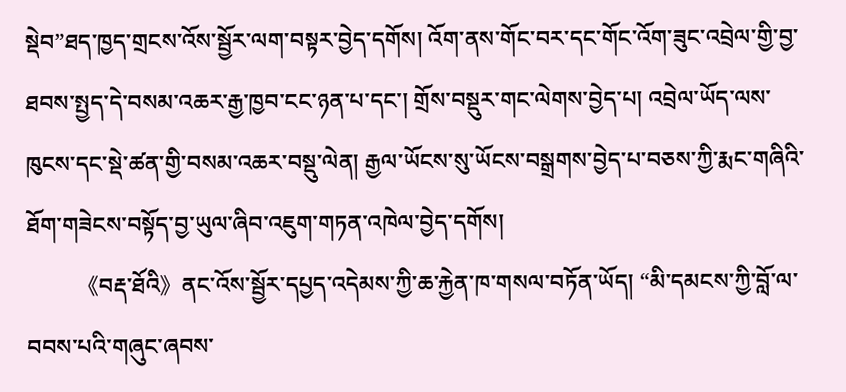སྡེབ”ཐད་ཁྱད་གྲངས་འོས་སྦྱོར་ལག་བསྟར་བྱེད་དགོས། འོག་ནས་གོང་བར་དང་གོང་འོག་ཟུང་འབྲེལ་གྱི་བྱ་ཐབས་སྤྱད་དེ་བསམ་འཆར་རྒྱ་ཁྱབ་ངང་ཉན་པ་དང་། གྲོས་བསྡུར་གང་ལེགས་བྱེད་པ། འབྲེལ་ཡོད་ལས་ཁུངས་དང་སྡེ་ཚན་གྱི་བསམ་འཆར་བསྡུ་ལེན། རྒྱལ་ཡོངས་སུ་ཡོངས་བསྒྲགས་བྱེད་པ་བཅས་ཀྱི་རྨང་གཞིའི་ཐོག་གཟེངས་བསྟོད་བྱ་ཡུལ་ཞིབ་འཇུག་གཏན་འཁེལ་བྱེད་དགོས།
          《བརྡ་ཐོའི》ནང་འོས་སྦྱོར་དཔྱད་འདེམས་ཀྱི་ཆ་རྐྱེན་ཁ་གསལ་བཏོན་ཡོད། “མི་དམངས་ཀྱི་བློ་ལ་བབས་པའི་གཞུང་ཞབས་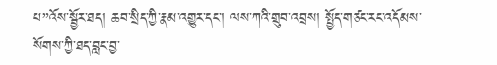པ”འོས་སྦྱོར་ཐད། ཆབ་སྲིད་ཀྱི་རྣམ་འགྱུར་དང་། ལས་ཀའི་གྲུབ་འབྲས། སྤྱོད་གཙང་རང་འདོམས་སོགས་ཀྱི་ཐད་བླང་བྱ་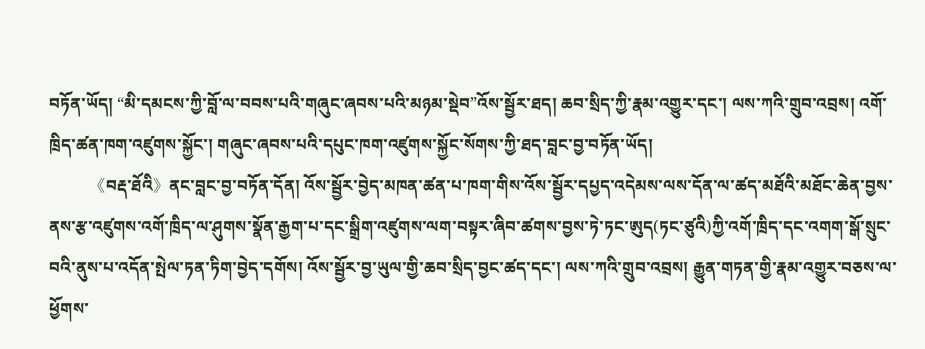བཏོན་ཡོད། “མི་དམངས་ཀྱི་བློ་ལ་བབས་པའི་གཞུང་ཞབས་པའི་མཉམ་སྡེབ”འོས་སྦྱོར་ཐད། ཆབ་སྲིད་ཀྱི་རྣམ་འགྱུར་དང་། ལས་ཀའི་གྲུབ་འབྲས། འགོ་ཁྲིད་ཚན་ཁག་འཛུགས་སྐྱོང་། གཞུང་ཞབས་པའི་དཔུང་ཁག་འཛུགས་སྐྱོང་སོགས་ཀྱི་ཐད་བླང་བྱ་བཏོན་ཡོད།
          《བརྡ་ཐོའི》ནང་བླང་བྱ་བཏོན་དོན། འོས་སྦྱོར་བྱེད་མཁན་ཚན་པ་ཁག་གིས་འོས་སྦྱོར་དཔྱད་འདེམས་ལས་དོན་ལ་ཚད་མཐོའི་མཐོང་ཆེན་བྱས་ནས་རྩ་འཛུགས་འགོ་ཁྲིད་ལ་ཤུགས་སྣོན་རྒྱག་པ་དང་སྒྲིག་འཛུགས་ལག་བསྟར་ཞིབ་ཚགས་བྱས་ཏེ་ཏང་ཨུད(ཏང་ཙུའི)ཀྱི་འགོ་ཁྲིད་དང་འགག་སྒོ་སྲུང་བའི་ནུས་པ་འདོན་སྤེལ་ཏན་ཏིག་བྱེད་དགོས། འོས་སྦྱོར་བྱ་ཡུལ་གྱི་ཆབ་སྲིད་བྱང་ཚད་དང་། ལས་ཀའི་གྲུབ་འབྲས། རྒྱུན་གཏན་གྱི་རྣམ་འགྱུར་བཅས་ལ་ཕྱོགས་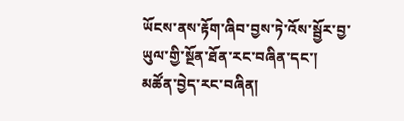ཡོངས་ནས་རྟོག་ཞིབ་བྱས་ཏེ་འོས་སྦྱོར་བྱ་ཡུལ་གྱི་སྔོན་ཐོན་རང་བཞིན་དང་། མཚོན་བྱེད་རང་བཞིན།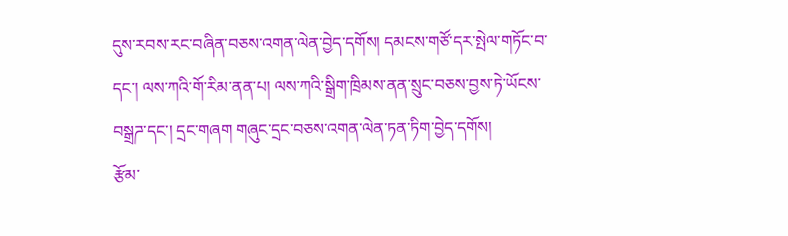དུས་རབས་རང་བཞིན་བཅས་འགན་ལེན་བྱེད་དགོས། དམངས་གཙོ་དར་སྤེལ་གཏོང་བ་དང་། ལས་ཀའི་གོ་རིམ་ནན་པ། ལས་ཀའི་སྒྲིག་ཁྲིམས་ནན་སྲུང་བཅས་བྱས་ཏེ་ཡོངས་བསྒྲཌ་དང་། དྲང་གཞག གཞུང་དྲང་བཅས་འགན་ལེན་ཏན་ཏིག་བྱེད་དགོས།
རྩོམ་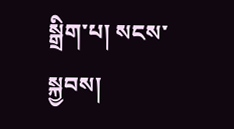སྒྲིག་པ། སངས་སྐྱབས།